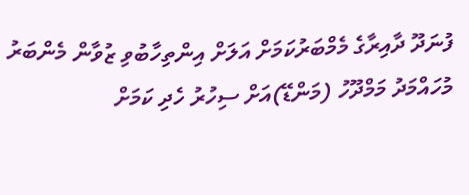ފުނަދޫ ދާއިރާގެ މެމްބަރުކަމަށް އަލަށް އިންތިހާބުވި ޒުވާން މެންބަރު މުހައްމަދު މަމްދޫހު (މަންޑޭ)އަށް ސިހުރު ހެދި ކަމަށް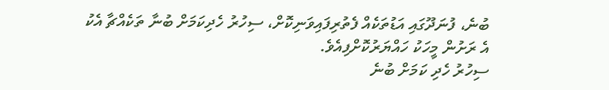ބުނެ، ފުނަދޫގައި އަޑުތަކެއް ފެތުރިފައިވަނިކޮށް، ސިހުރު ހެދިކަމަށް ބުނާ ތަކެއްޗާ އެކު އެ ރަށުން މީހަކު ހައްޔަރުކޮށްފިއެވެ.
ސިހުރު ހެދި ކަމަށް ބުނެ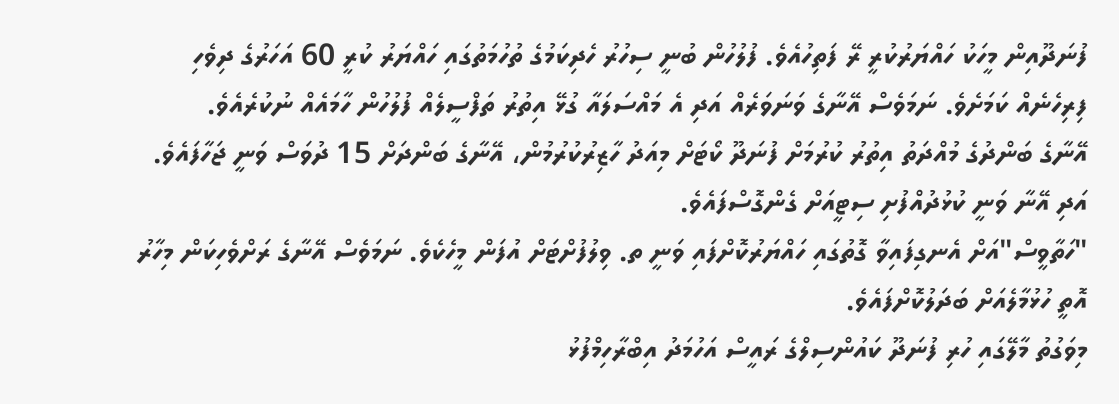ފުނަދޫއިން މީހަކު ހައްޔަރުކުރީ ރޭ ފަތިހުއެވެ. ފުލުހުން ބުނީ ސިހުރު ހެދިކަމުގެ ތުހުމަތުގައި ހައްޔަރު ކުރީ 60 އަހަރުގެ ދިވެހި ފިރިހެނެއް ކަމަށެވެ. ނަމަވެސް އޭނާގެ ވަނަވަރެއް އަދި އެ މައްސަލައާ ގުޅޭ އިތުރު ތަފްސީލެއް ފުލުހުން ހާމައެއް ނުކުރެއެވެ.
އޭނާގެ ބަންދުގެ މުއްދަތު އިތުރު ކުރުމަށް ފުނަދޫ ކޯޓަށް މިއަދު ހާޒިރުކުރުމުން، އޭނާގެ ބަންދަށް 15 ދުވަސް ވަނީ ޖަހާފައެވެ. އަދި އޭނާ ވަނީ ކުޅުދުއްފުށި ސިޓީއަށް ގެންގޮސްފައެވެ.
"ހަތާވީސް"އަށް އެނގިފައިވާ ގޮތުގައި ހައްޔަރުކޮށްފައި ވަނީ ތ. ވިލުފުށްޓަށް އުފަން މީހެކެވެ. ނަމަވެސް އޭނާގެ ރަށްވެހިކަން މިހާރު އޮތީ ހުޅުމާލެއަށް ބަދަލުކޮށްފައެވެ.
މިވަގުތު މާލޭގައި ހުރި ފުނަދޫ ކައުންސިލްގެ ރައީސް އަހުމަދު އިބްރާހިމްފުޅު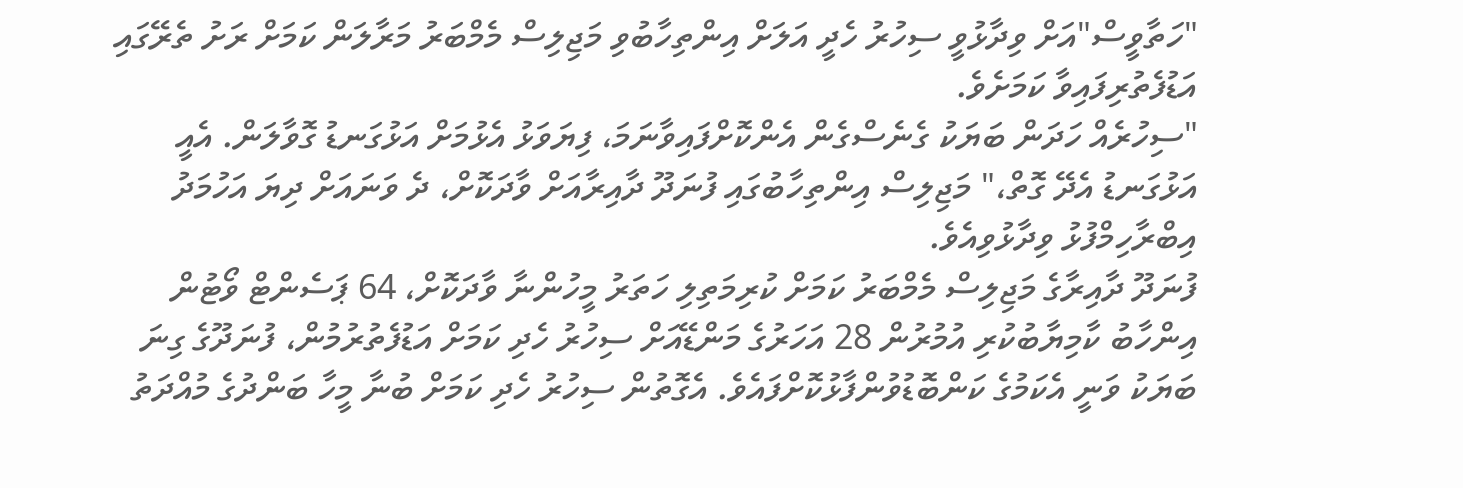"ހަތާވީސް"އަށް ވިދާޅުވީ ސިހުރު ހެދީ އަލަށް އިންތިހާބުވި މަޖިލިސް މެމްބަރު މަރާލަން ކަމަށް ރަށު ތެރޭގައި އަޑުފެތުރިފައިވާ ކަމަށެވެ.
"ސިހުރެއް ހަދަން ބަޔަކު ގެނެސްގެން އެންކޮށްފައިވާނަމަ، ފިޔަވަޅު އެޅުމަށް އަޅުގަނޑު ގޮވާލަން. އެއީ އަޅުގަނޑު އެދޭ ގޮތް،" މަޖިލިސް އިންތިހާބުގައި ފުނަދޫ ދާއިރާއަށް ވާދަކޮށް، ދެ ވަނައަށް ދިޔަ އަހުމަދު އިބްރާހިމްފުޅު ވިދާޅުވިއެވެ.
ފުނަދޫ ދާއިރާގެ މަޖިލިސް މެމްބަރު ކަމަށް ކުރިމަތިލި ހަތަރު މީހުންނާ ވާދަކޮށް، 64 ޕަސެންޓް ވޯޓުން އިންހާބު ކާމިޔާބުކުރި އުމުރުން 28 އަހަރުގެ މަންޑޭއަށް ސިހުރު ހެދި ކަމަށް އަޑުފެތުރުމުން، ފުނަދޫގެ ގިނަ ބަޔަކު ވަނީ އެކަމުގެ ކަންބޮޑުވުންފާޅުކޮށްފައެވެ. އެގޮތުން ސިހުރު ހެދި ކަމަށް ބުނާ މީހާ ބަންދުގެ މުއްދަތު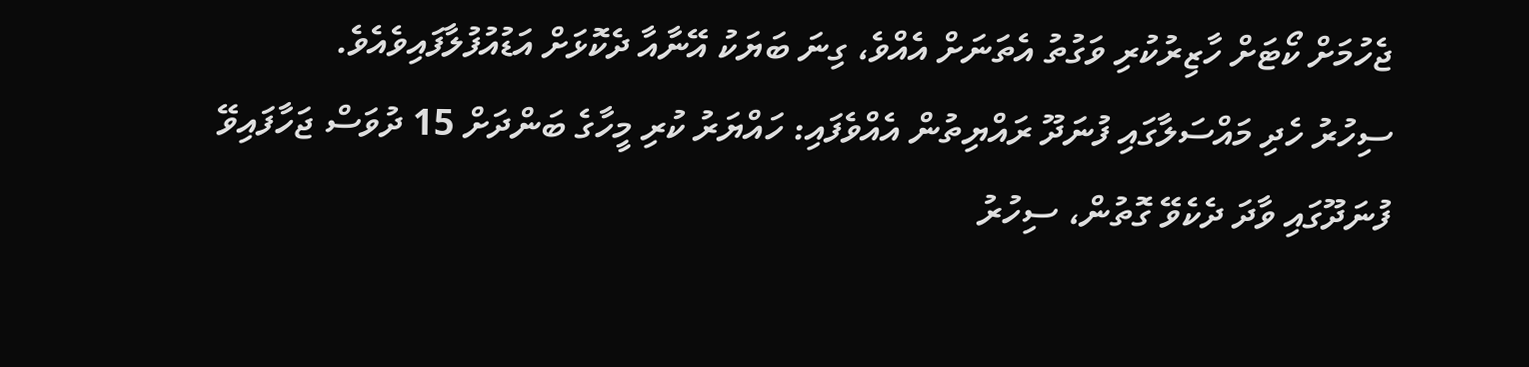ޖެހުމަށް ކޯޓަށް ހާޒިރުކުރި ވަގުތު އެތަނަށް އެއްވެ، ގިނަ ބަޔަކު އޭނާއާ ދެކޮޅަށް އަޑުއުފުލާފައިވެއެވެ.
ސިހުރު ހެދި މައްސަލާގައި ފުނަދޫ ރައްޔިތުން އެއްވެފައި: ހައްޔަރު ކުރި މީހާގެ ބަންދަށް 15 ދުވަސް ޖަހާފައިވޭ
ފުނަދޫގައި ވާދަ ދެކެވޭ ގޮތުން، ސިހުރު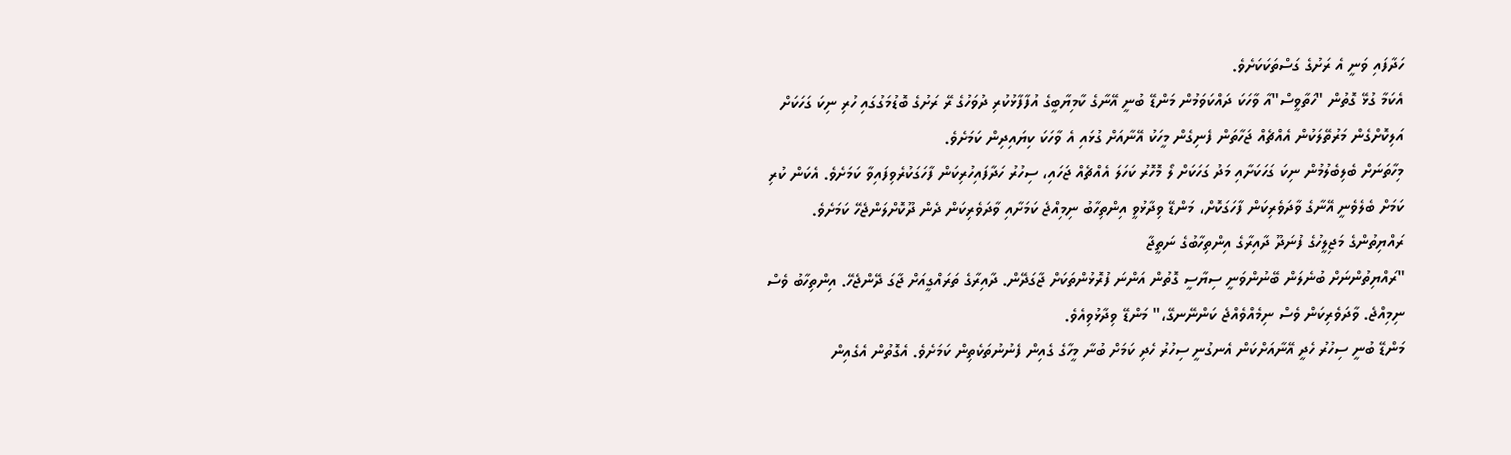ހަދާފައި ވަނީ އެ ރަށުގެ ގަސްތަކަކަށެވެ.
އެކަމާ ގުޅޭ ގޮތުން "ހަތާވީސް"އާ ވާހަކަ ދައްކަވަމުން މަންޑޭ ބުނީ އޭނާގެ ކާމިޔާބީގެ އުފާފާޅުކުރި ދުވަހުގެ ރޭ ރަށުގެ ބޮޑުމަގުގައި ހުރި ނިކަ ގަހަކަށް އަލިކޮށްގެން މަރުތޭލަކުން އެއްޗެއް ޖަހާތަން ފެނިގެން މީހަކު އޭނާއަށް ގުޅައި އެ ވާހަކަ ކިޔައިދިން ކަމަށެވެ.
މިހާތަނަށް ބެލިބެލުމުން ނިކަ ގަހަކަށާއި މަދު ގަހަކަށް ލޯ މޮހޮރު ކަހަލަ އެއްޗެއް ޖަހައި، ސިހުރު ހަދާފައިހުރިކަން ފާހަގަކުރެވިފައިވާ ކަމަށެވެ. އެކަން ކުރި ކަމަށް ބެލެވެނީ އޭނާގެ ވާދަވެރިކަން ފާހަގަކޮށް، މަންޑޭ ވިދާޅުވީ އިންތިހާބު ނިމިއްޖެ ކަމަށާއި ވާދަވެރިކަން ދެން ދޫކޮށްލަންޖެހޭ ކަމަށެވެ.
ރައްޔިތުންގެ މަޖިލީހުގެ ފުނަދޫ ދާއިރާގެ އިންތިހާބުގެ ނަތީޖާ
"ރައްޔިތުންނަށް ބުނެލަން ބޭނުންވަނީ ސިޔާސީ ގޮތުން އަންނަ ފުރޮޅުންތަކަށް ޖާގަދޭން. ދާއިރާގެ ތަރައްގީއަށް ޖާގަ ދޭންޖެހޭ. އިންތިހާބު ވެސް ނިމިއްޖެ. ވާދަވެރިކަން ވެސް ނިމެއްވެއްޖެ ކަންނޭނގޭ،" މަންޑޭ ވިދާޅުވިއެވެ.
މަންޑޭ ބުނީ ސިހުރު ހެދީ އޭނާއަށްކަން އެނގުނީ ސިހުރު ހެދި ކަމަށް ބުނާ މީހާގެ ގެއިން ފެނުނުތަކެތިން ކަމަށެވެ. އެގޮތުން އެގެއިން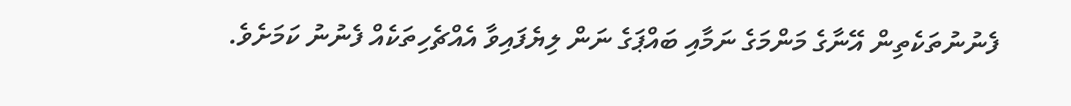ފެނުނުތަކެތިން އޭނާގެ މަންމަގެ ނަމާއި ބައްޕަގެ ނަން ލިޔެފައިވާ އެއްޗެހިތަކެއް ފެނުނު ކަމަށެވެ.